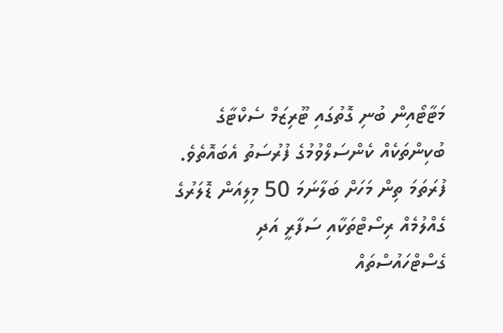މަޓާޓޯއިން ބުނި ގޮތުގައި ޓޫރިޒަމް ސެކްޓާގެ ބުކިންތަކެއް ކެންސަލްވުމުގެ ފުރުސަތު އެބައޮތެވެ. ފުރަތަމަ ތިން މަހަށް ބަލާނަމަ 50 މިލިއަން ޑޮލަރުގެ ގެއްލުމެއް ރިސޯޓްތަކާއި ސަފާރީ އަދި ގެސްޓްހައުސްތައް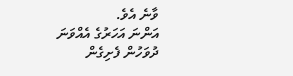ވާނެ އެވެ.
އަންނަ އަހަރުގެ އެއްވަނަ ދުވަހުން ފެށިގެން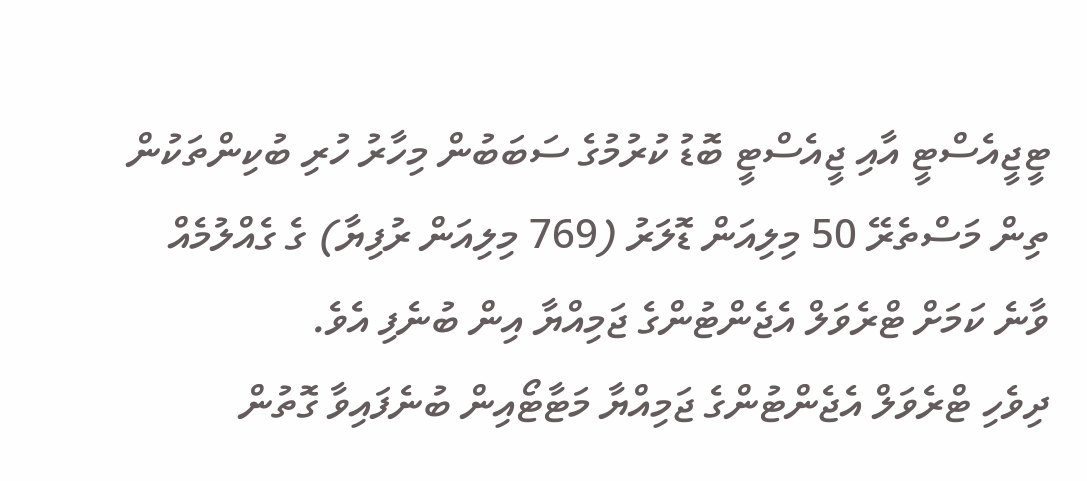ޓީޖީއެސްޓީ އާއި ޖީއެސްޓީ ބޮޑު ކުރުމުގެ ސަބަބުން މިހާރު ހުރި ބުކިންތަކުން ތިން މަސްތެރޭ 50 މިލިއަން ޑޮލަރު (769 މިލިއަން ރުފިޔާ) ގެ ގެއްލުމެއް ވާނެ ކަމަށް ޓްރެވަލް އެޖެންޓުންގެ ޖަމިއްޔާ އިން ބުނެފި އެވެ.
ދިވެހި ޓްރެވަލް އެޖެންޓުންގެ ޖަމިއްޔާ މަޓާޓޯއިން ބުނެފައިވާ ގޮތުން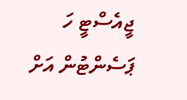ޖީއެސްޓީ ހަ ޕަސެންޓުން އަށް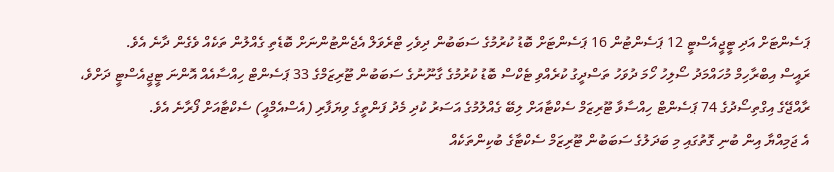ޕަސެންޓަށް އަދި ޓީޖީއެސްޓީ 12 ޕަސެންޓުން 16 ޕަސެންޓަށް ބޮޑު ކުރުމުގެ ސަބަބުން ދިވެހި ޓްރެވަލް އެޖެންޓުންނަށް ބޮޑެތި ގެއްލުން ތަކެއް ވެގެން ދާނެ އެވެ.
ރައީސް އިބްރާހިމް މުހައްމަދު ސޯލިހު ހޯމަ ދުވަހު ތަސްދީގު ކުރެއްވި ޓެކްސް ބޮޑު ކުރުމުގެ ގާނޫނުގެ ސަބަބުން ޓޫރިޒަމްގެ 33 ޕަސެންޓް ހިއްސާއެއް އޮންނަ ޓީޖީއެސްޓީ ދަށްވެ، ރާއްޖޭގެ އިގްތިސޯދުގެ 74 ޕަސެންޓް ހިއްސާވާ ޓޫރިޒަމް ސެކްޓާއަށް ލިބޭ ގެއްލުމުގެ އަސަރު ކުދި މެދު ފަންތީގެ ވިޔަފާރި (އެސްއެމްއީ) ސެކްޓާއަށް ފޯރާނެ އެވެ.
އެ ޖަމިއްޔާ އިން ބުނި ގޮތުގައި މި ބަދަލުގެ ސަބަބުން ޓޫރިޒަމް ސެކްޓާގެ ބުކިންތަކެއް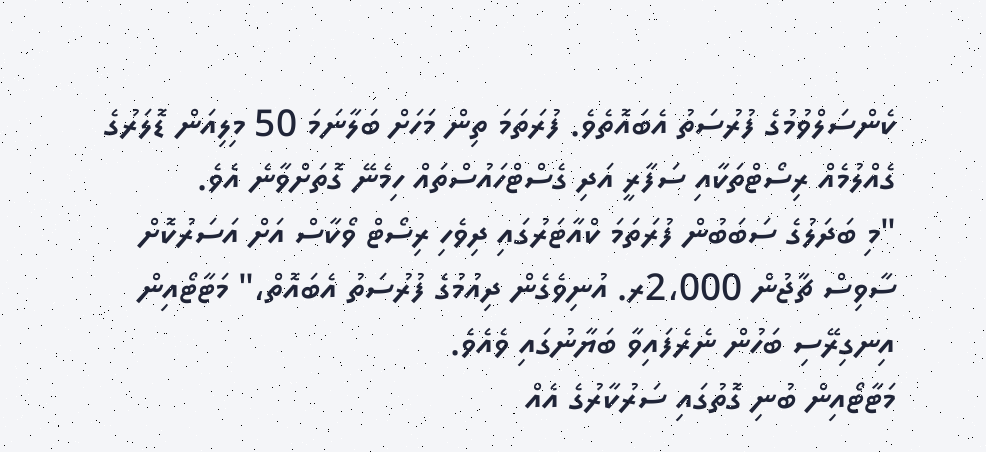ކެންސަލްވުމުގެ ފުރުސަތު އެބައޮތެވެ. ފުރަތަމަ ތިން މަހަށް ބަލާނަމަ 50 މިލިއަން ޑޮލަރުގެ ގެއްލުމެއް ރިސޯޓްތަކާއި ސަފާރީ އަދި ގެސްޓްހައުސްތައް ހިމެނޭ ގޮތަށްވާނެ އެވެ.
"މި ބަދަލުގެ ސަބަބުން ފުރަތަމަ ކްއާޓަރުގައި ދިވެހި ރިސޯޓް ވޯކާސް އަށް އަސަރުކޮށް ސާވިސް ޗާޖުން 2،000ރ. އުނިވެގެން ދިއުމުގެ ފުރުސަތު އެބައޮތް،" މަޓާޓޯއިން އިނގިރޭސި ބަހުން ނެރެފައިވާ ބަޔާނުގައި ވެއެވެ.
މަޓާޓޯއިން ބުނި ގޮތުގައި ސަރުކާރުގެ އެއް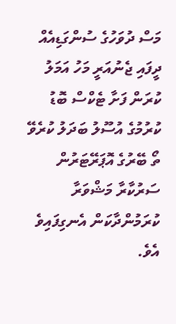މަސް ދުވަހުގެ ސުންގަޑިއެއް ދީފައި ޖެނުއަރީ މަހު އަމަލު ކުރަން ފަށާ ޓެކްސް ބޮޑު ކުރުމުގެ އުސޫލު ބަދަލު ކުރެވޭ ތޯ ބޭރުގެ އޮޕަރޭޓަރުން ސަރުކާރާ މަޝްވަރާ ކުރަމުންދާކަން އެނގިފައިވެ އެވެ.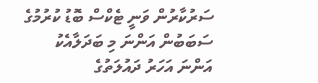ސަރުކާރުން ވަނީ ޓެކްސް ބޮޑު ކުރުމުގެ ސަބަބުން އަންނަ މި ބަދަލާއެކު އަންނަ އަހަރު ދައުލަތުގެ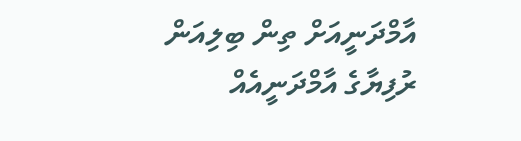އާމްދަނީއަށް ތިން ބިލިއަން ރުފިޔާގެ އާމްދަނީއެއް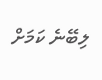ލިބޭނެ ކަމަށް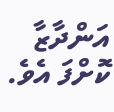އަންދާޒާ ކޮށްފަ އެވެ.